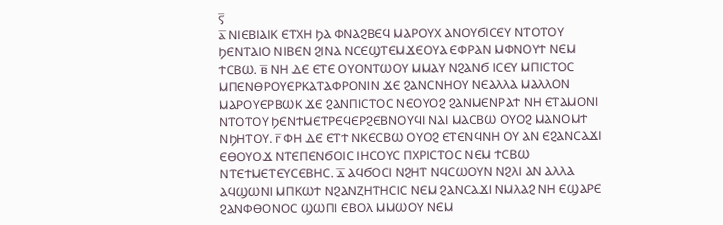ⲋ̅
ⲁ̅ ⲚⲒⲈⲂⲒⲀⲒⲔ ⲈⲦⲬⲎ ϦⲀ ⲪⲚⲀϨⲂⲈϤ ⲘⲀⲢⲞⲨⲬ ⲀⲚⲞⲨϬⲒⲤⲈⲨ ⲚⲦⲞⲦⲞⲨ ϦⲈⲚⲦⲀⲒⲞ ⲚⲒⲂⲈⲚ ϨⲒⲚⲀ ⲚⲤⲈϢⲦⲈⲘϪⲈⲞⲨⲀ ⲈⲪⲢⲀⲚ ⲘⲪⲚⲞⲨϮ ⲚⲈⲘ ϮⲤⲂⲰ. ⲃ̅ ⲚⲎ ⲆⲈ ⲈⲦⲈ ⲞⲨⲞⲚⲦⲰⲞⲨ ⲘⲘⲀⲨ ⲚϨⲀⲚϬ ⲒⲤⲈⲨ ⲘⲠⲒⲤⲦⲞⲤ ⲘⲠⲈⲚⲐⲢⲞⲨⲈⲢⲔⲀⲦⲀⲪⲢⲞⲚⲒⲚ ϪⲈ ϨⲀⲚⲤⲚⲎⲞⲨ ⲚⲈⲀⲖⲖⲀ ⲘⲀⲖⲖⲞⲚ ⲘⲀⲢⲞⲨⲈⲢⲂⲰⲔ ϪⲈ ϨⲀⲚⲠⲒⲤⲦⲞⲤ ⲚⲈⲞⲨⲞϨ ϨⲀⲚⲘⲈⲚⲢⲀϮ ⲚⲎ ⲈⲦⲀⲘⲞⲚⲒ ⲚⲦⲞⲦⲞⲨ ϦⲈⲚϮⲘⲈⲦⲢⲈϤⲈⲢϨⲈⲂⲚⲞⲨϤⲒ ⲚⲀⲒ ⲘⲀⲤⲂⲰ ⲞⲨⲞϨ ⲘⲀⲚⲞⲘϮ ⲚϦⲎⲦⲞⲨ. ⲅ̅ ⲪⲎ ⲆⲈ ⲈⲦϮ ⲚⲔⲈⲤⲂⲰ ⲞⲨⲞϨ ⲈⲦⲈⲚϤⲚⲎ ⲞⲨ ⲀⲚ ⲈϨⲀⲚⲤⲀϪⲒ ⲈⲐⲞⲨⲞϪ ⲚⲦⲈⲠⲈⲚϬⲞⲒⲤ ⲒⲎⲤⲞⲨⲤ ⲠⲬⲢⲒⲤⲦⲞⲤ ⲚⲈⲘ ϮⲤⲂⲰ ⲚⲦⲈϮⲘⲈⲦⲈⲨⲤⲈⲂⲎⲤ. ⲇ̅ ⲀϤϬⲞⲤⲒ ⲚϨⲎⲦ ⲚϤⲤⲰⲞⲨⲚ ⲚϨⲖⲒ ⲀⲚ ⲀⲖⲖⲀ ⲀϤϢⲰⲚⲒ ⲘⲠⲔⲰϮ ⲚϨⲀⲚⲌⲎⲦⲎⲤⲒⲤ ⲚⲈⲘ ϨⲀⲚⲤⲀϪⲒ ⲚⲘⲖⲀϨ ⲚⲎ ⲈϢⲀⲢⲈ ϨⲀⲚⲪⲐⲞⲚⲞⲤ ϢⲰⲠⲒ ⲈⲂⲞⲖ ⲘⲘⲰⲞⲨ ⲚⲈⲘ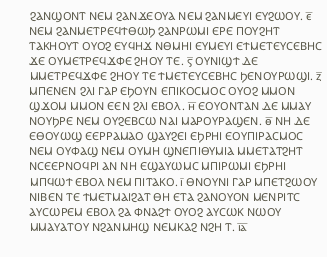ϨⲀⲚϢⲞⲚⲦ ⲚⲈⲘ ϨⲀⲚϪⲈⲞⲨⲀ ⲚⲈⲘ ϨⲀⲚⲘⲈⲨⲒ ⲈⲨϨⲰⲞⲨ. ⲉ̅ ⲚⲈⲘ ϨⲀⲚⲘⲈⲦⲢⲈϤϮⲐⲰϦ ϨⲀⲚⲢⲰⲘⲒ ⲈⲢⲈ ⲠⲞⲨϨⲎⲦ ⲦⲀⲔⲎⲞⲨⲦ ⲞⲨⲞϨ ⲈⲨϤⲎϪ ⲚⲐⲘⲎⲒ ⲈⲨⲘⲈⲨⲒ ⲈϮⲘⲈⲦⲈⲨⲤⲈⲂⲎⲤ ϪⲈ ⲞⲨⲘⲈⲦⲢⲈϤϪⲪⲈ ϨⲎⲞⲨ ⲦⲈ. ⲋ̅ ⲞⲨⲚⲒϢϮ ⲆⲈ ⲘⲘⲈⲦⲢⲈϤϪⲪⲈ ϨⲎⲞⲨ ⲦⲈ ϮⲘⲈⲦⲈⲨⲤⲈⲂⲎⲤ ϦⲈⲚⲞⲨⲢⲰϢⲒ. ⲍ̅ ⲘⲠⲈⲚⲈⲚ ϨⲖⲒ ⲄⲀⲢ ⲈϦⲞⲨⲚ ⲈⲠⲒⲔⲞⲤⲘⲞⲤ ⲞⲨⲞϨ ⲘⲘⲞⲚ ϢϪⲞⲘ ⲘⲘⲞⲚ ⲈⲈⲚ ϨⲖⲒ ⲈⲂⲞⲖ. ⲏ̅ ⲈⲞⲨⲞⲚⲦⲀⲚ ⲆⲈ ⲘⲘⲀⲨ ⲚⲞⲨϦⲢⲈ ⲚⲈⲘ ⲞⲨϨⲈⲂⲤⲰ ⲚⲀⲒ ⲘⲀⲢⲞⲨⲢⲀϢⲈⲚ. ⲑ̅ ⲚⲎ ⲆⲈ ⲈⲐⲞⲨⲰϢ ⲈⲈⲢⲢⲀⲘⲀⲞ ϢⲀⲨϨⲈⲒ ⲈϦⲢⲎⲒ ⲈⲞⲨⲠⲒⲢⲀⲤⲘⲞⲤ ⲚⲈⲘ ⲞⲨⲪⲀϢ ⲚⲈⲘ ⲞⲨⲘⲎ ϢⲚⲈⲠⲒⲐⲨⲘⲒⲀ ⲘⲘⲈⲦⲀⲦϨⲎⲦ ⲚⲤⲈⲈⲢⲚⲞϤⲢⲒ ⲀⲚ ⲚⲎ ⲈϢⲀⲨⲰⲘⲤ ⲘⲠⲒⲢⲰⲘⲒ ⲈϦⲢⲎⲒ ⲘⲠϤⲰϮ ⲈⲂⲞⲖ ⲚⲈⲘ ⲠⲒⲦⲀⲔⲞ. ⲓ̅ ⲐⲚⲞⲨⲚⲒ ⲄⲀⲢ ⲘⲠⲈⲦϨⲰⲞⲨ ⲚⲒⲂⲈⲚ ⲦⲈ ϮⲘⲈⲦⲘⲀⲒϨⲀⲦ ⲐⲎ ⲈⲦⲀ ϨⲀⲚⲞⲨⲞⲚ ⲘⲈⲚⲢⲒⲦⲤ ⲀⲨⲤⲰⲢⲈⲘ ⲈⲂⲞⲖ ϨⲀ ⲪⲚⲀϨϮ ⲞⲨⲞϨ ⲀⲨⲤⲰⲔ ⲚⲰⲞⲨ ⲘⲘⲀⲨⲀⲦⲞⲨ ⲚϨⲀⲚⲘⲎϢ ⲚⲈⲘⲔⲀϨ ⲚϨⲎ Ⲧ. ⲓ̅ⲁ̅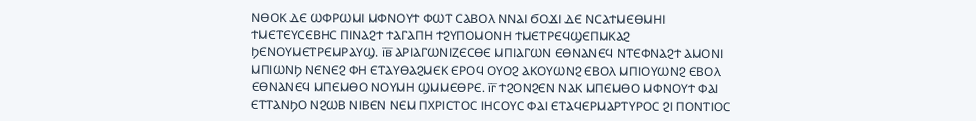ⲚⲐⲞⲔ ⲆⲈ ⲰⲪⲢⲰⲘⲒ ⲘⲪⲚⲞⲨϮ ⲪⲰⲦ ⲤⲀⲂⲞⲖ ⲚⲚⲀⲒ ϬⲞϪⲒ ⲆⲈ ⲚⲤⲀϮⲘⲈⲐⲘⲎⲒ ϮⲘⲈⲦⲈⲨⲤⲈⲂⲎⲤ ⲠⲒⲚⲀϨϮ ϮⲀⲄⲀⲠⲎ ϮϨⲨⲠⲞⲘⲞⲚⲎ ϮⲘⲈⲦⲢⲈϤϢⲈⲠⲘⲔⲀϨ ϦⲈⲚⲞⲨⲘⲈⲦⲢⲈⲘⲢⲀⲨϢ. ⲓ̅ⲃ̅ ⲀⲢⲒⲀⲄⲰⲚⲒⲌⲈⲤⲐⲈ ⲘⲠⲒⲀⲄⲰⲚ ⲈⲐⲚⲀⲚⲈϤ ⲚⲦⲈⲪⲚⲀϨϮ ⲀⲘⲞⲚⲒ ⲘⲠⲒⲰⲚϦ ⲚⲈⲚⲈϨ ⲪⲎ ⲈⲦⲀⲨⲐⲀϨⲘⲈⲔ ⲈⲢⲞϤ ⲞⲨⲞϨ ⲀⲔⲞⲨⲰⲚϨ ⲈⲂⲞⲖ ⲘⲠⲒⲞⲨⲰⲚϨ ⲈⲂⲞⲖ ⲈⲐⲚⲀⲚⲈϤ ⲘⲠⲈⲘⲐⲞ ⲚⲞⲨⲘⲎ ϢⲘⲘⲈⲐⲢⲈ. ⲓ̅ⲅ̅ ϮϨⲞⲚϨⲈⲚ ⲚⲀⲔ ⲘⲠⲈⲘⲐⲞ ⲘⲪⲚⲞⲨϮ ⲪⲀⲒ ⲈⲦⲦⲀⲚϦⲞ ⲚϨⲰⲂ ⲚⲒⲂⲈⲚ ⲚⲈⲘ ⲠⲬⲢⲒⲤⲦⲞⲤ ⲒⲎⲤⲞⲨⲤ ⲪⲀⲒ ⲈⲦⲀϤⲈⲢⲘⲀⲢⲦⲨⲢⲞⲤ ϨⲒ ⲠⲞⲚⲦⲒⲞⲤ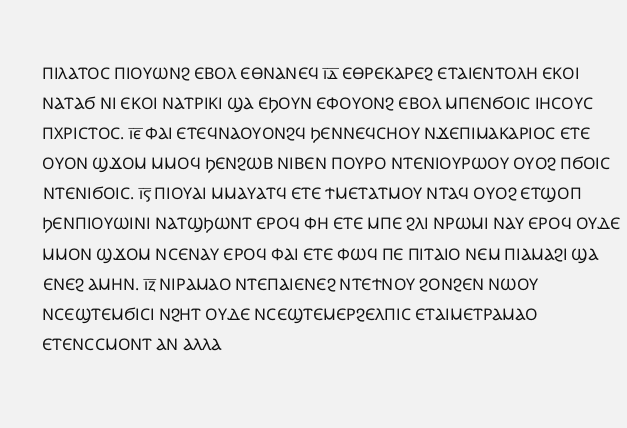ⲠⲒⲖⲀⲦⲞⲤ ⲠⲒⲞⲨⲰⲚϨ ⲈⲂⲞⲖ ⲈⲐⲚⲀⲚⲈϤ ⲓ̅ⲇ̅ ⲈⲐⲢⲈⲔⲀⲢⲈϨ ⲈⲦⲀⲒⲈⲚⲦⲞⲖⲎ ⲈⲔⲞⲒ ⲚⲀⲦⲀϬ ⲚⲒ ⲈⲔⲞⲒ ⲚⲀⲦⲢⲒⲔⲒ ϢⲀ ⲈϦⲞⲨⲚ ⲈⲪⲞⲨⲞⲚϨ ⲈⲂⲞⲖ ⲘⲠⲈⲚϬⲞⲒⲤ ⲒⲎⲤⲞⲨⲤ ⲠⲬⲢⲒⲤⲦⲞⲤ. ⲓ̅ⲉ̅ ⲪⲀⲒ ⲈⲦⲈϤⲚⲀⲞⲨⲞⲚϨϤ ϦⲈⲚⲚⲈϤⲤⲎⲞⲨ ⲚϪⲈⲠⲒⲘⲀⲔⲀⲢⲒⲞⲤ ⲈⲦⲈ ⲞⲨⲞⲚ ϢϪⲞⲘ ⲘⲘⲞϤ ϦⲈⲚϨⲰⲂ ⲚⲒⲂⲈⲚ ⲠⲞⲨⲢⲞ ⲚⲦⲈⲚⲒⲞⲨⲢⲰⲞⲨ ⲞⲨⲞϨ ⲠϬⲞⲒⲤ ⲚⲦⲈⲚⲒϬⲞⲒⲤ. ⲓ̅ⲋ̅ ⲠⲒⲞⲨⲀⲒ ⲘⲘⲀⲨⲀⲦϤ ⲈⲦⲈ ϮⲘⲈⲦⲀⲦⲘⲞⲨ ⲚⲦⲀϤ ⲞⲨⲞϨ ⲈⲦϢⲞⲠ ϦⲈⲚⲠⲒⲞⲨⲰⲒⲚⲒ ⲚⲀⲦϢϦⲰⲚⲦ ⲈⲢⲞϤ ⲪⲎ ⲈⲦⲈ ⲘⲠⲈ ϨⲖⲒ ⲚⲢⲰⲘⲒ ⲚⲀⲨ ⲈⲢⲞϤ ⲞⲨⲆⲈ ⲘⲘⲞⲚ ϢϪⲞⲘ ⲚⲤⲈⲚⲀⲨ ⲈⲢⲞϤ ⲪⲀⲒ ⲈⲦⲈ ⲪⲰϤ ⲠⲈ ⲠⲒⲦⲀⲒⲞ ⲚⲈⲘ ⲠⲒⲀⲘⲀϨⲒ ϢⲀ ⲈⲚⲈϨ ⲀⲘⲎⲚ. ⲓ̅ⲍ̅ ⲚⲒⲢⲀⲘⲀⲞ ⲚⲦⲈⲠⲀⲒⲈⲚⲈϨ ⲚⲦⲈϮⲚⲞⲨ ϨⲞⲚϨⲈⲚ ⲚⲰⲞⲨ ⲚⲤⲈϢⲦⲈⲘϬⲒⲤⲒ ⲚϨⲎⲦ ⲞⲨⲆⲈ ⲚⲤⲈϢⲦⲈⲘⲈⲢϨⲈⲖⲠⲒⲤ ⲈⲦⲀⲒⲘⲈⲦⲢⲀⲘⲀⲞ ⲈⲦⲈⲚⲤⲤⲘⲞⲚⲦ ⲀⲚ ⲀⲖⲖⲀ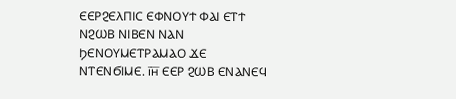ⲈⲈⲢϨⲈⲖⲠⲒⲤ ⲈⲪⲚⲞⲨϮ ⲪⲀⲒ ⲈⲦϮ ⲚϨⲰⲂ ⲚⲒⲂⲈⲚ ⲚⲀⲚ ϦⲈⲚⲞⲨⲘⲈⲦⲢⲀⲘⲀⲞ ϪⲈ ⲚⲦⲈⲚϬⲒⲘⲈ. ⲓ̅ⲏ̅ ⲈⲈⲢ ϨⲰⲂ ⲈⲚⲀⲚⲈϤ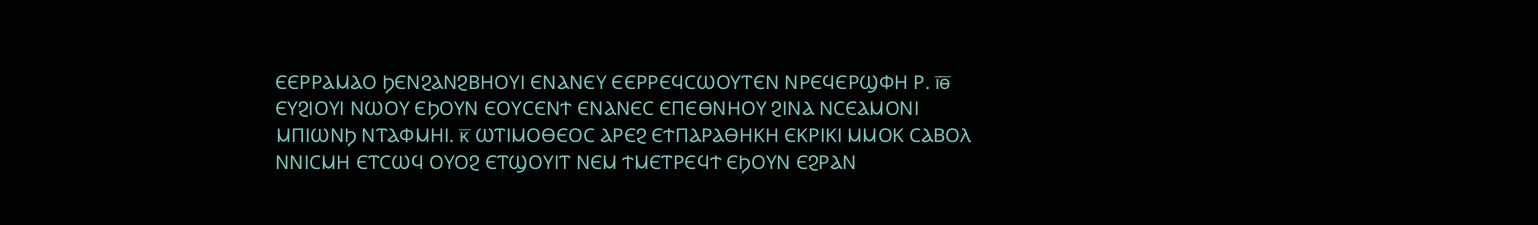ⲈⲈⲢⲢⲀⲘⲀⲞ ϦⲈⲚϨⲀⲚϨⲂⲎⲞⲨⲒ ⲈⲚⲀⲚⲈⲨ ⲈⲈⲢⲢⲈϤⲤⲰⲞⲨⲦⲈⲚ ⲚⲢⲈϤⲈⲢϢⲪⲎ Ⲣ. ⲓ̅ⲑ̅ ⲈⲨϨⲒⲞⲨⲒ ⲚⲰⲞⲨ ⲈϦⲞⲨⲚ ⲈⲞⲨⲤⲈⲚϮ ⲈⲚⲀⲚⲈⲤ ⲈⲠⲈⲐⲚⲎⲞⲨ ϨⲒⲚⲀ ⲚⲤⲈⲀⲘⲞⲚⲒ ⲘⲠⲒⲰⲚϦ ⲚⲦⲀⲪⲘⲎⲒ. ⲕ̅ ⲰⲦⲒⲘⲞⲐⲈⲞⲤ ⲀⲢⲈϨ ⲈϮⲠⲀⲢⲀⲐⲎⲔⲎ ⲈⲔⲢⲒⲔⲒ ⲘⲘⲞⲔ ⲤⲀⲂⲞⲖ ⲚⲚⲒⲤⲘⲎ ⲈⲦⲤⲰϤ ⲞⲨⲞϨ ⲈⲦϢⲞⲨⲒⲦ ⲚⲈⲘ ϮⲘⲈⲦⲢⲈϤϮ ⲈϦⲞⲨⲚ ⲈϨⲢⲀⲚ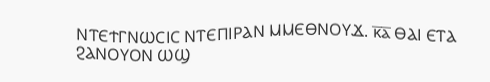ⲚⲦⲈϮⲄⲚⲰⲤⲒⲤ ⲚⲦⲈⲠⲒⲢⲀⲚ ⲘⲘⲈⲐⲚⲞⲨϪ. ⲕ̅ⲁ̅ ⲐⲀⲒ ⲈⲦⲀ ϨⲀⲚⲞⲨⲞⲚ ⲰϢ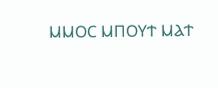ⲘⲘⲞⲤ ⲘⲠⲞⲨϮ ⲘⲀϮ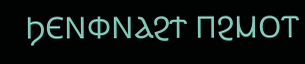ϦⲈⲚⲪⲚⲀϨϮ ⲠϨⲘⲞⲦ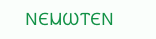ⲚⲈⲘⲰⲦⲈⲚ